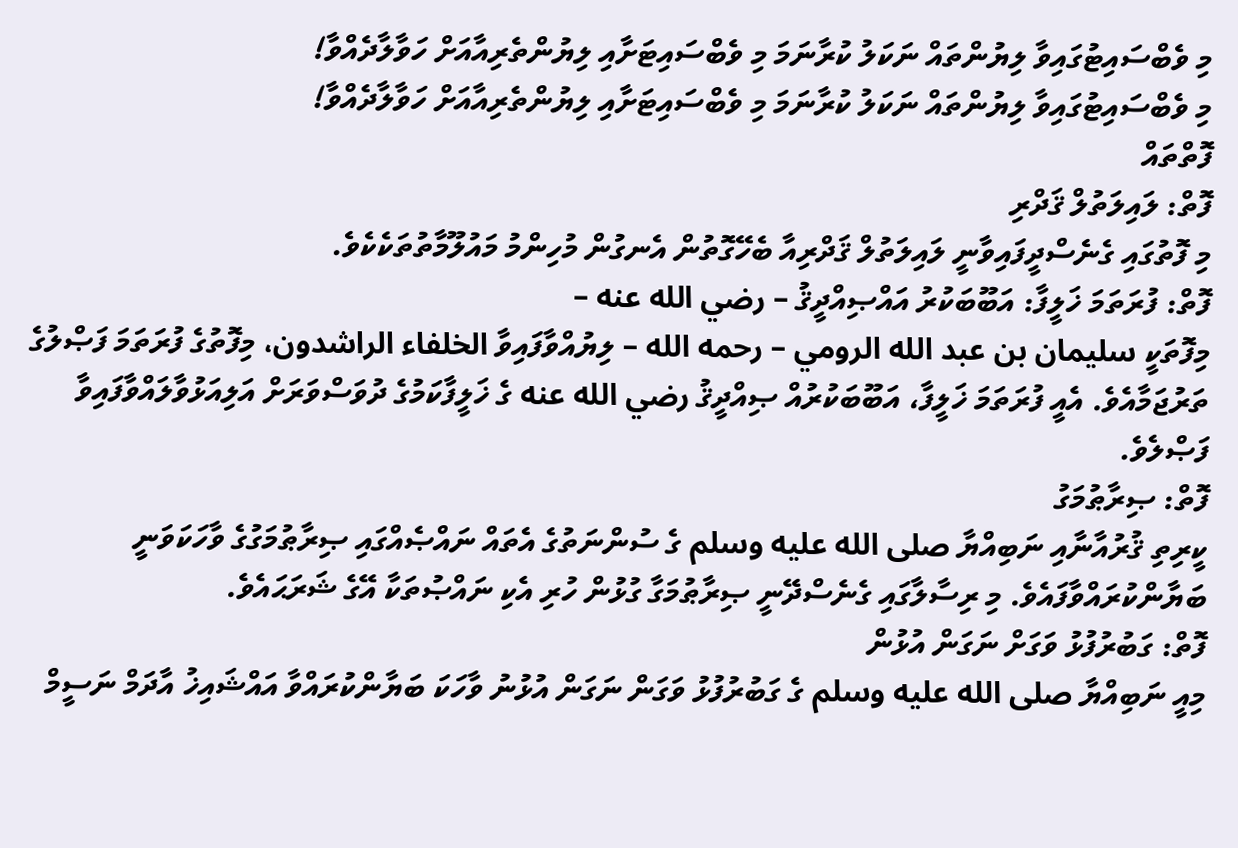މި ވެބްސައިޓުގައިވާ ލިޔުންތައް ނަކަލު ކުރާނަމަ މި ވެބްސައިޓަށާއި ލިޔުންތެރިއާއަށް ހަވާލާދެއްވާ!
މި ވެބްސައިޓުގައިވާ ލިޔުންތައް ނަކަލު ކުރާނަމަ މި ވެބްސައިޓަށާއި ލިޔުންތެރިއާއަށް ހަވާލާދެއްވާ!
ފޮތްތައް
ފޮތް: ލައިލަތުލް ޤަދްރި
މި ފޮތުގައި ގެނެސްދީފައިވާނީ ލައިލަތުލް ޤަދްރިއާ ބެހޭގޮތުން އެނގުން މުހިންމު މައުލޫމާތުތަކެކެވެ.
ފޮތް: ފުރަތަމަ ޚަލީފާ: އަބޫބަކުރު އައްޞިއްދީޤު – رضي الله عنه –
މިފޮތަކީ سليمان بن عبد الله الرومي – رحمه الله – ލިޔުއްވާފައިވާ الخلفاء الراشدون، މިފޮތުގެ ފުރަތަމަ ފަޞްލުގެ ތަރުޖަމާއެވެ. އެއީ ފުރަތަމަ ޚަލީފާ، އަބޫބަކުރުއް ޞިއްދީޤު رضي الله عنه ގެ ޚަލީފާކަމުގެ ދުވަސްވަރަށް އަލިއަޅުވާލައްވާފައިވާ ފަޞްލެވެ.
ފޮތް: ޞިރާޠުމަގު
ކީރިތި ޤުރުއާނާއި ނަބިއްޔާ صلى الله عليه وسلم ގެ ސުންނަތުގެ އެތައް ނައްޞެއްގައި ޞިރާޠުމަގުގެ ވާހަކަވަނީ ބަޔާންކުރައްވާފައެވެ. މި ރިސާލާގައި ގެނެސްދޭނީ ޞިރާޠުމަގާ ގުޅުން ހުރި އެކި ނައްޞުތަކާ އޭގެ ޝަރަޙައެވެ.
ފޮތް: ގަބުރުފުޅު ވަގަށް ނަގަން އުޅުން
މިއީ ނަބިއްޔާ صلى الله عليه وسلم ގެ ގަބުރުފުޅު ވަގަން ނަގަން އުޅުނު ވާހަކަ ބަޔާންކުރައްވާ އައްޝައިޚު އާދަމް ނަސީމް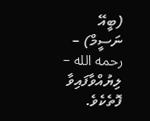(ބީއޭ ނަސީމް) – رحمه الله – ލިޔުއްވާފައިވާ ފޮތެކެވެ.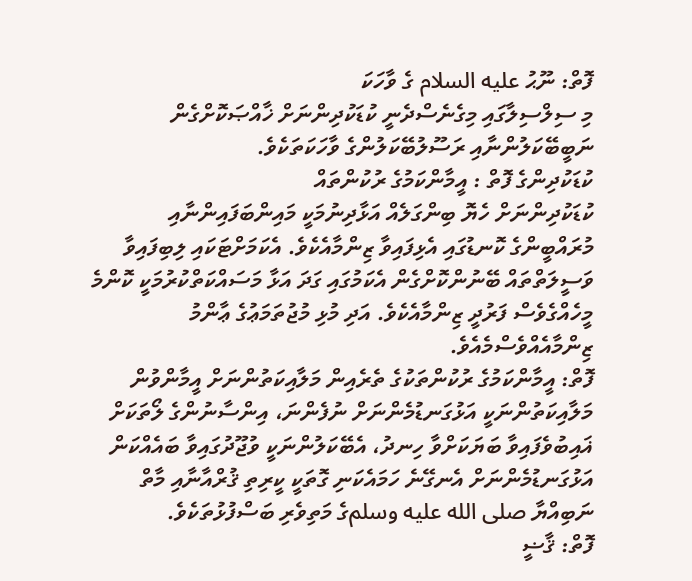ފޮތް: ނޫޙު عليه السلام ގެ ވާހަކަ
މި ސިލްސިލާގައި މިގެނެސްދެނީ ކުޑަކުދިންނަށް ޚާއްޞަކޮށްގެން ނަބީބޭކަލުންނާއި ރަސޫލުބޭކަލުންގެ ވާހަކަތަކެވެ.
ކުޑަކުދިންގެ ފޮތް : އީމާންކަމުގެ ރުކުންތައް
ކުޑަކުދިންނަށް ހެޔޮ ބިންގަލެއް އަޅާދިނުމަކީ މައިންބަފައިންނާއި މުރައްބީންގެ ކޮނޑުގައި އެޅިފައިވާ ޒިންމާއެކެވެ. އެކަމަށްޓަކައި ލިބިފައިވާ ވަސީލަތްތައް ބޭނުންކޮށްގެން އެކަމުގައި ގަދަ އަޅާ މަސައްކަތްކުރުމަކީ ކޮންމެ މީހެއްގެވެސް ފަރުދީ ޒިންމާއެކެވެ. އަދި މުޅި މުޖުތަމަޢުގެ ޢާންމު ޒިންމާއެއްވެސްމެއެވެ.
ފޮތް: އީމާންކަމުގެ ރުކުންތަކުގެ ތެރެއިން މަލާއިކަތުންނަށް އީމާންވުން
މަލާއިކަތުންނަކީ އަޅުގަނޑުމެންނަށް ނުފެންނަ، އިންސާނުންގެ ލޯތަކަށް ޣައިބުވެފައިވާ ބަޔަކަށްވާ ހިނދު، އެބޭކަލުންނަކީ ވުޖޫދުގައިވާ ބައެއްކަން އަޅުގަނޑުމެންނަށް އެނގޭނެ ހަމައެކަނި ގޮތަކީ ކީރިތި ޤުރްއާނާއި މާތް ނަބިއްޔާ صلى الله عليه وسلمގެ މަތިވެރި ބަސްފުޅުތަކެވެ.
ފޮތް: ޤާޟީ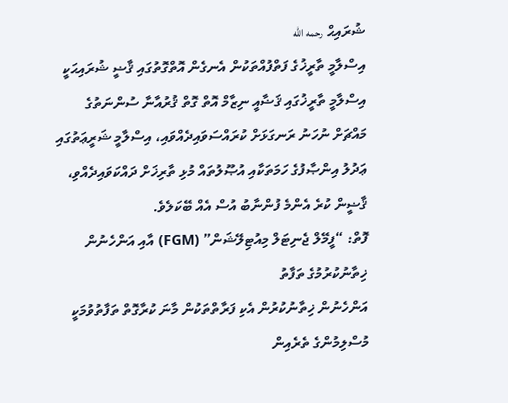ޝުރައިޙް رحمه الله
އިސްލާމީ ތާރީޚުގެ ފަތްފުއްތަކުން އެނގެން އޮތްގޮތުގައި ޤާޟީ ޝުރައިޙަކީ އިސްލާމީ ތާރީޚުގައި ޤަޟާއީ ނިޒާމް އޮތް ގޮތް ޤުރުއާނާ ސުންނަތުގެ މައްޗަށް ނުހަނު ރަނގަޅަށް ކުރައްސަވައިދެއްވައި، އިސްލާމީ ޝަރީޢަތުގައި ޢަދުލު އިންޞާފުގެ ހަމަތަކާއި އުޞޫލުތައް މުޅި ތާރިޚަށް ދައްކަވައިދެއްވި، ޤާޟީން ކުރެ އެންމެ ފުންނާބު އުސް އެއް ބޭކަލެވެ.
ފޮތް: “ފީމޭލް ޖެނިޓަލް މިއުޓިލޭޝަން” (FGM) އާއި އަންހެނުން ޚިތާނުކުރުމުގެ ތަފާތު
އަންހެނުން ޚިތާނުކުރުން އެކި ފަރާތްތަކުން މާނަ ކުރާގޮތް ތަފާތުވުމަކީ މުސްލިމުންގެ ތެރެއިން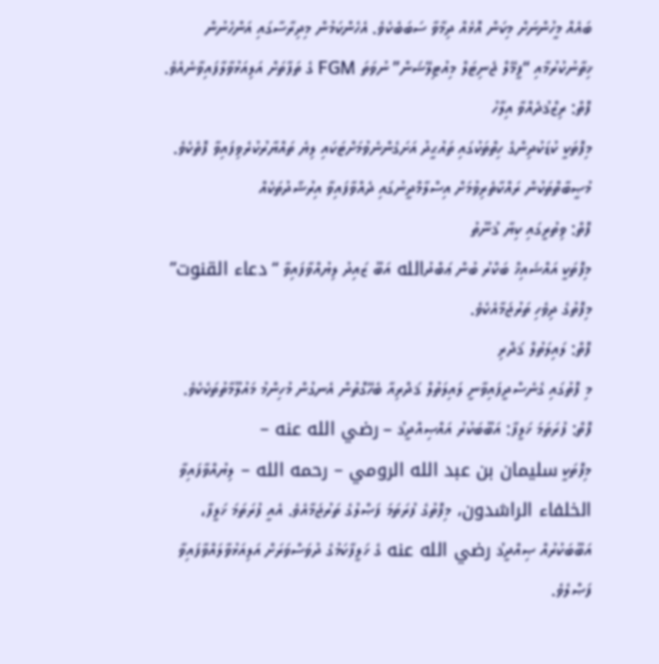ބައެއް މީހުންނަށް މިކަން އޮޅެއް ދިމާވާ ސަބަބެކެވެ. އެހެންކަމުން މިދިރާސާގައި އަންހެނުން ޚިތާނުކުރުމާއި “ފީމޭލް ޖެނިޓަލް މިއުޓިލޭޝަން” ނުވަތަ FGM ގެ ތަފާތަށް އަލިއަޅުވާލާފައިވާނެއެވެ.
ފޮތް: ރިޒްޤުދެއްވާ އިލާހު
މިފޮތަކީ ކުޑަކުދިންގެ ހިތްތަކުގައި ތައުޙީދު އަށަގެންނެވުމަށްޓަކައި ލިޔެ ތައްޔާރުކުރެވިފައިވާ ފޮތެކެވެ.
މުޞީބާތްތަކުން ރައްކާތެރިވުމަށް އިސްލާމްދީނުގައި ދެއްވާފައިވާ އިރުޝާދުތަކެއް
ފޮތް: ވިތުރީގައި ކިޔާ ޤުނޫތު
މިފޮތަކީ އައްޝައިޚް ބަކްރު ބުން ޢަބްދުالله އަބޫ ޒައިދު ލިޔުއްވާފައިވާ “دعاء القنوت” މިފޮތުގެ ދިވެހި ތަރުޖަމާއެކެވެ.
ފޮތް: ލައިލަތުލް ޤަދްރި
މި ފޮތުގައި ގެނެސްދީފައިވާނީ ލައިލަތުލް ޤަދްރިއާ ބެހޭގޮތުން އެނގުން މުހިންމު މައުލޫމާތުތަކެކެވެ.
ފޮތް: ފުރަތަމަ ޚަލީފާ: އަބޫބަކުރު އައްޞިއްދީޤު – رضي الله عنه –
މިފޮތަކީ سليمان بن عبد الله الرومي – رحمه الله – ލިޔުއްވާފައިވާ الخلفاء الراشدون، މިފޮތުގެ ފުރަތަމަ ފަޞްލުގެ ތަރުޖަމާއެވެ. އެއީ ފުރަތަމަ ޚަލީފާ، އަބޫބަކުރުއް ޞިއްދީޤު رضي الله عنه ގެ ޚަލީފާކަމުގެ ދުވަސްވަރަށް އަލިއަޅުވާލައްވާފައިވާ ފަޞްލެވެ.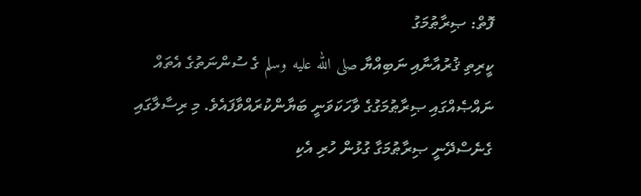ފޮތް: ޞިރާޠުމަގު
ކީރިތި ޤުރުއާނާއި ނަބިއްޔާ صلى الله عليه وسلم ގެ ސުންނަތުގެ އެތައް ނައްޞެއްގައި ޞިރާޠުމަގުގެ ވާހަކަވަނީ ބަޔާންކުރައްވާފައެވެ. މި ރިސާލާގައި ގެނެސްދޭނީ ޞިރާޠުމަގާ ގުޅުން ހުރި އެކި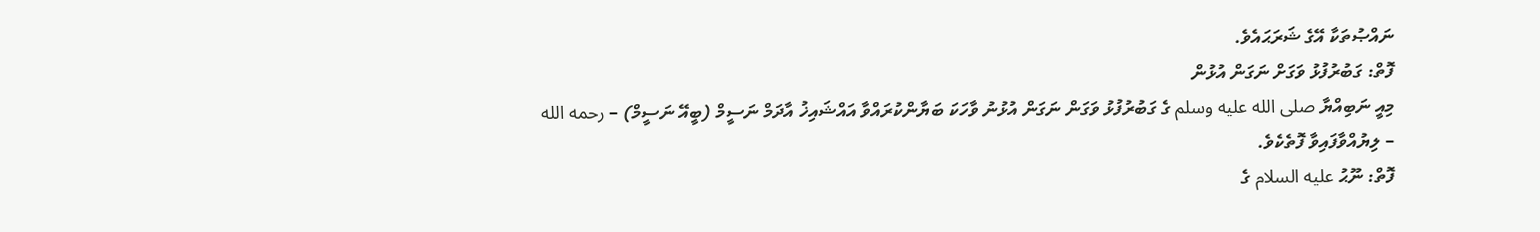ނައްޞުތަކާ އޭގެ ޝަރަޙައެވެ.
ފޮތް: ގަބުރުފުޅު ވަގަށް ނަގަން އުޅުން
މިއީ ނަބިއްޔާ صلى الله عليه وسلم ގެ ގަބުރުފުޅު ވަގަން ނަގަން އުޅުނު ވާހަކަ ބަޔާންކުރައްވާ އައްޝައިޚު އާދަމް ނަސީމް (ބީއޭ ނަސީމް) – رحمه الله – ލިޔުއްވާފައިވާ ފޮތެކެވެ.
ފޮތް: ނޫޙު عليه السلام ގެ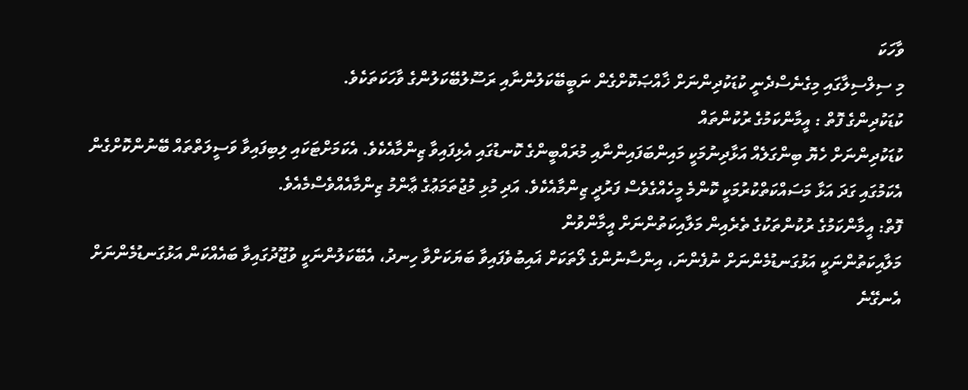ވާހަކަ
މި ސިލްސިލާގައި މިގެނެސްދެނީ ކުޑަކުދިންނަށް ޚާއްޞަކޮށްގެން ނަބީބޭކަލުންނާއި ރަސޫލުބޭކަލުންގެ ވާހަކަތަކެވެ.
ކުޑަކުދިންގެ ފޮތް : އީމާންކަމުގެ ރުކުންތައް
ކުޑަކުދިންނަށް ހެޔޮ ބިންގަލެއް އަޅާދިނުމަކީ މައިންބަފައިންނާއި މުރައްބީންގެ ކޮނޑުގައި އެޅިފައިވާ ޒިންމާއެކެވެ. އެކަމަށްޓަކައި ލިބިފައިވާ ވަސީލަތްތައް ބޭނުންކޮށްގެން އެކަމުގައި ގަދަ އަޅާ މަސައްކަތްކުރުމަކީ ކޮންމެ މީހެއްގެވެސް ފަރުދީ ޒިންމާއެކެވެ. އަދި މުޅި މުޖުތަމަޢުގެ ޢާންމު ޒިންމާއެއްވެސްމެއެވެ.
ފޮތް: އީމާންކަމުގެ ރުކުންތަކުގެ ތެރެއިން މަލާއިކަތުންނަށް އީމާންވުން
މަލާއިކަތުންނަކީ އަޅުގަނޑުމެންނަށް ނުފެންނަ، އިންސާނުންގެ ލޯތަކަށް ޣައިބުވެފައިވާ ބަޔަކަށްވާ ހިނދު، އެބޭކަލުންނަކީ ވުޖޫދުގައިވާ ބައެއްކަން އަޅުގަނޑުމެންނަށް އެނގޭނެ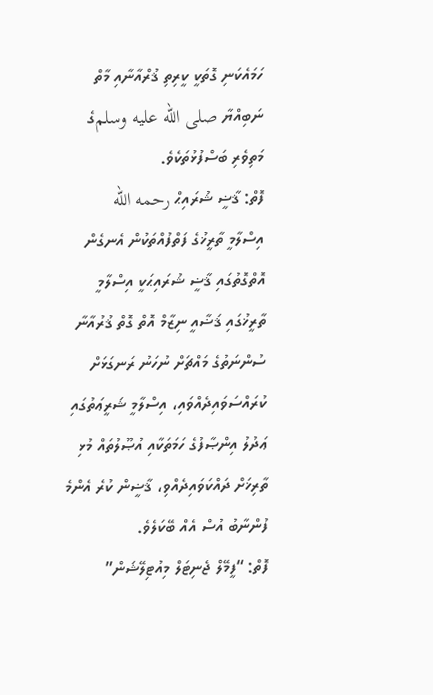ހަމައެކަނި ގޮތަކީ ކީރިތި ޤުރްއާނާއި މާތް ނަބިއްޔާ صلى الله عليه وسلمގެ މަތިވެރި ބަސްފުޅުތަކެވެ.
ފޮތް: ޤާޟީ ޝުރައިޙް رحمه الله
އިސްލާމީ ތާރީޚުގެ ފަތްފުއްތަކުން އެނގެން އޮތްގޮތުގައި ޤާޟީ ޝުރައިޙަކީ އިސްލާމީ ތާރީޚުގައި ޤަޟާއީ ނިޒާމް އޮތް ގޮތް ޤުރުއާނާ ސުންނަތުގެ މައްޗަށް ނުހަނު ރަނގަޅަށް ކުރައްސަވައިދެއްވައި، އިސްލާމީ ޝަރީޢަތުގައި ޢަދުލު އިންޞާފުގެ ހަމަތަކާއި އުޞޫލުތައް މުޅި ތާރިޚަށް ދައްކަވައިދެއްވި، ޤާޟީން ކުރެ އެންމެ ފުންނާބު އުސް އެއް ބޭކަލެވެ.
ފޮތް: “ފީމޭލް ޖެނިޓަލް މިއުޓިލޭޝަން”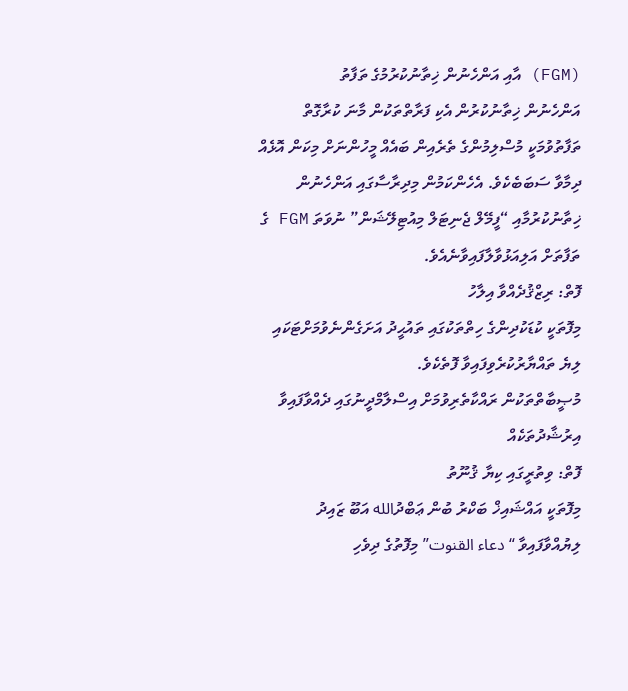(FGM) އާއި އަންހެނުން ޚިތާނުކުރުމުގެ ތަފާތު
އަންހެނުން ޚިތާނުކުރުން އެކި ފަރާތްތަކުން މާނަ ކުރާގޮތް ތަފާތުވުމަކީ މުސްލިމުންގެ ތެރެއިން ބައެއް މީހުންނަށް މިކަން އޮޅެއް ދިމާވާ ސަބަބެކެވެ. އެހެންކަމުން މިދިރާސާގައި އަންހެނުން ޚިތާނުކުރުމާއި “ފީމޭލް ޖެނިޓަލް މިއުޓިލޭޝަން” ނުވަތަ FGM ގެ ތަފާތަށް އަލިއަޅުވާލާފައިވާނެއެވެ.
ފޮތް: ރިޒްޤުދެއްވާ އިލާހު
މިފޮތަކީ ކުޑަކުދިންގެ ހިތްތަކުގައި ތައުޙީދު އަށަގެންނެވުމަށްޓަކައި ލިޔެ ތައްޔާރުކުރެވިފައިވާ ފޮތެކެވެ.
މުޞީބާތްތަކުން ރައްކާތެރިވުމަށް އިސްލާމްދީނުގައި ދެއްވާފައިވާ އިރުޝާދުތަކެއް
ފޮތް: ވިތުރީގައި ކިޔާ ޤުނޫތު
މިފޮތަކީ އައްޝައިޚް ބަކްރު ބުން ޢަބްދުالله އަބޫ ޒައިދު ލިޔުއްވާފައިވާ “دعاء القنوت” މިފޮތުގެ ދިވެހި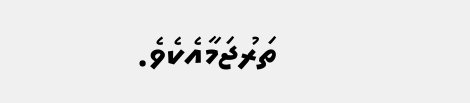ތަރުޖަމާއެކެވެ.